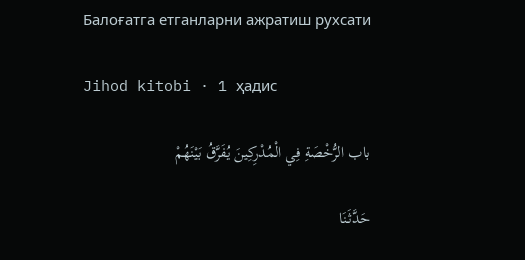Балоғатга етганларни ажратиш рухсати

Jihod kitobi · 1 ҳадис

باب الرُّخْصَةِ فِي الْمُدْرِكِينَ يُفَرَّقُ بَيْنَهُمْ

حَدَّثَنَا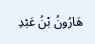هَارُونُ بْنُ عَبْدِ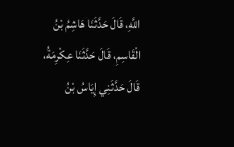اللَّهِ، قَالَ حَدَّثَنَا هَاشِمُ بْنُ الْقَاسِمِ، قَالَ حَدَّثَنَا عِكْرِمَةُ، قَالَ حَدَّثَنِي إِيَاسُ بْنُ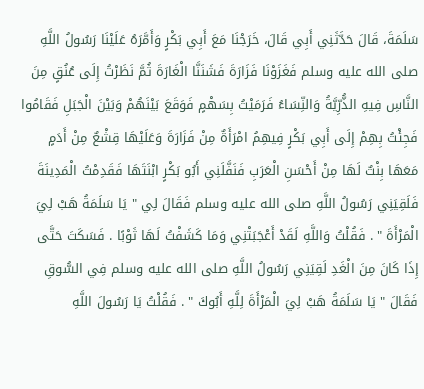سَلَمَةَ، قَالَ حَدَّثَنِي أَبِي قَالَ، خَرَجْنَا مَعَ أَبِي بَكْرٍ وَأَمَّرَهُ عَلَيْنَا رَسُولُ اللَّهِ صلى الله عليه وسلم فَغَزَوْنَا فَزَارَةَ فَشَنَنَّا الْغَارَةَ ثُمَّ نَظَرْتُ إِلَى عُنُقٍ مِنَ النَّاسِ فِيهِ الذُّرِّيَّةُ وَالنِّسَاءُ فَرَمَيْتُ بِسَهْمٍ فَوَقَعَ بَيْنَهُمْ وَبَيْنَ الْجَبَلِ فَقَامُوا فَجِئْتُ بِهِمْ إِلَى أَبِي بَكْرٍ فِيهِمُ امْرَأَةٌ مِنْ فَزَارَةَ وَعَلَيْهَا قِشْعٌ مِنْ أَدَمٍ مَعَهَا بِنْتٌ لَهَا مِنْ أَحْسَنِ الْعَرَبِ فَنَفَّلَنِي أَبُو بَكْرٍ ابْنَتَهَا فَقَدِمْتُ الْمَدِينَةَ فَلَقِيَنِي رَسُولُ اللَّهِ صلى الله عليه وسلم فَقَالَ لِي " يَا سَلَمَةُ هَبْ لِيَ الْمَرْأَةَ " . فَقُلْتُ وَاللَّهِ لَقَدْ أَعْجَبَتْنِي وَمَا كَشَفْتُ لَهَا ثَوْبًا . فَسَكَتَ حَتَّى إِذَا كَانَ مِنَ الْغَدِ لَقِيَنِي رَسُولُ اللَّهِ صلى الله عليه وسلم فِي السُّوقِ فَقَالَ " يَا سَلَمَةُ هَبْ لِيَ الْمَرْأَةَ لِلَّهِ أَبُوكَ " . فَقُلْتُ يَا رَسُولَ اللَّهِ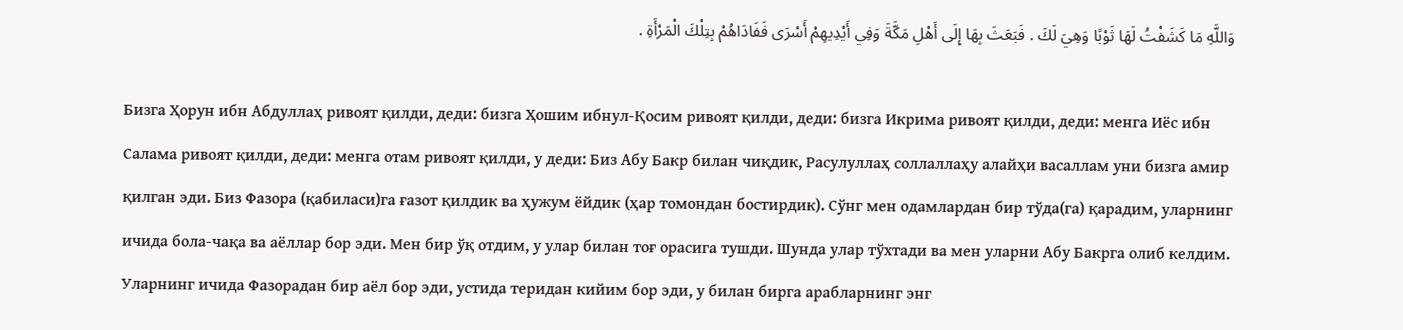وَاللَّهِ مَا كَشَفْتُ لَهَا ثَوْبًا وَهِيَ لَكَ . فَبَعَثَ بِهَا إِلَى أَهْلِ مَكَّةَ وَفِي أَيْدِيهِمْ أَسْرَى فَفَادَاهُمْ بِتِلْكَ الْمَرْأَةِ .

Бизга Ҳорун ибн Абдуллаҳ ривоят қилди, деди: бизга Ҳошим ибнул-Қосим ривоят қилди, деди: бизга Икрима ривоят қилди, деди: менга Иёс ибн Салама ривоят қилди, деди: менга отам ривоят қилди, у деди: Биз Абу Бакр билан чиқдик, Расулуллаҳ соллаллаҳу алайҳи васаллам уни бизга амир қилган эди. Биз Фазора (қабиласи)га ғазот қилдик ва ҳужум ёйдик (ҳар томондан бостирдик). Сўнг мен одамлардан бир тўда(га) қарадим, уларнинг ичида бола-чақа ва аёллар бор эди. Мен бир ўқ отдим, у улар билан тоғ орасига тушди. Шунда улар тўхтади ва мен уларни Абу Бакрга олиб келдим. Уларнинг ичида Фазорадан бир аёл бор эди, устида теридан кийим бор эди, у билан бирга арабларнинг энг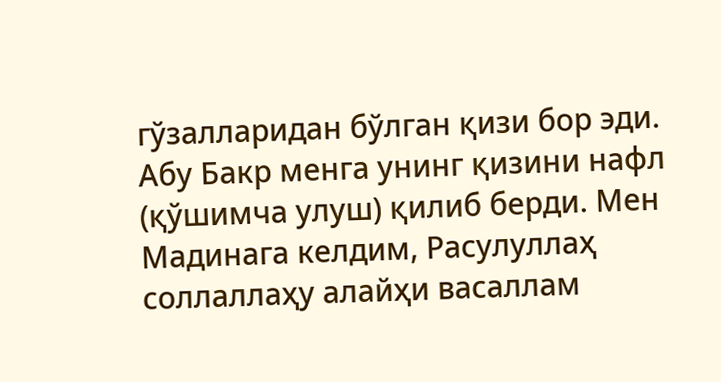гўзалларидан бўлган қизи бор эди. Абу Бакр менга унинг қизини нафл (қўшимча улуш) қилиб берди. Мен Мадинага келдим, Расулуллаҳ соллаллаҳу алайҳи васаллам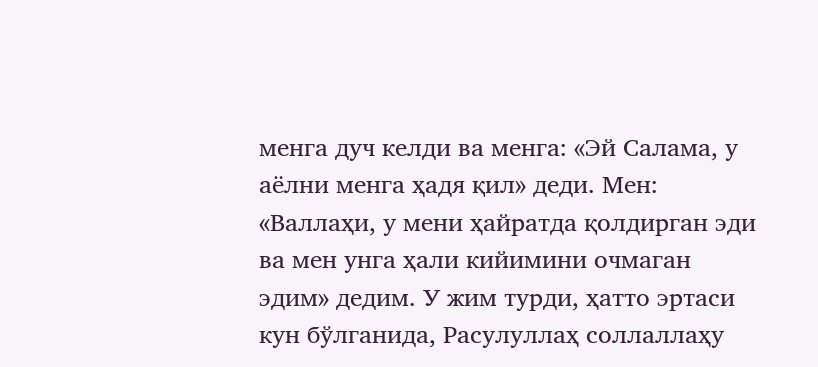менга дуч келди ва менга: «Эй Салама, у аёлни менга ҳадя қил» деди. Мен: «Валлаҳи, у мени ҳайратда қолдирган эди ва мен унга ҳали кийимини очмаган эдим» дедим. У жим турди, ҳатто эртаси кун бўлганида, Расулуллаҳ соллаллаҳу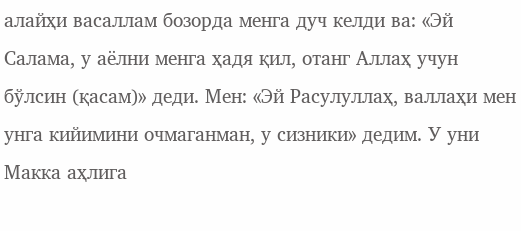алайҳи васаллам бозорда менга дуч келди ва: «Эй Салама, у аёлни менга ҳадя қил, отанг Аллаҳ учун бўлсин (қасам)» деди. Мен: «Эй Расулуллаҳ, валлаҳи мен унга кийимини очмаганман, у сизники» дедим. У уни Макка аҳлига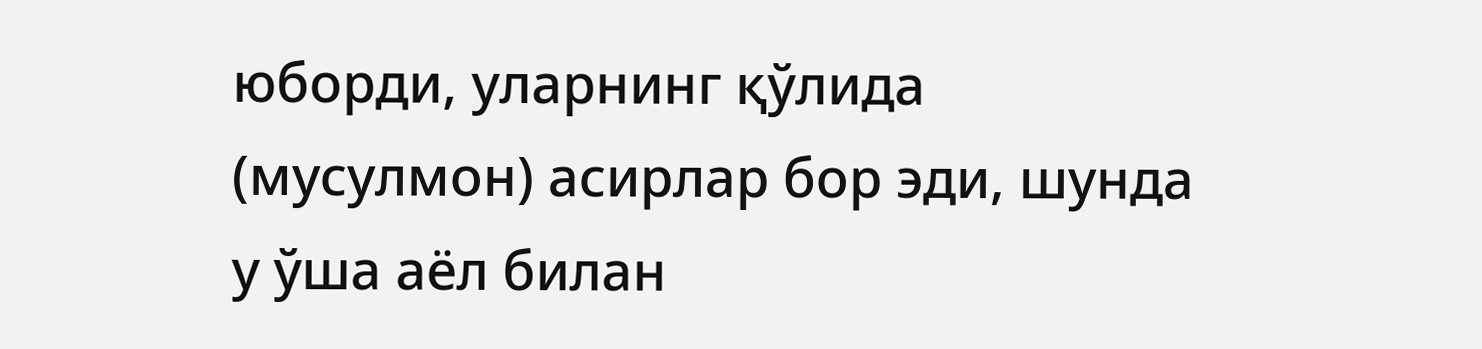юборди, уларнинг қўлида (мусулмон) асирлар бор эди, шунда у ўша аёл билан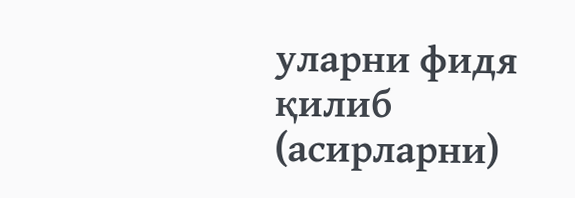уларни фидя қилиб (асирларни)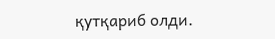қутқариб олди.